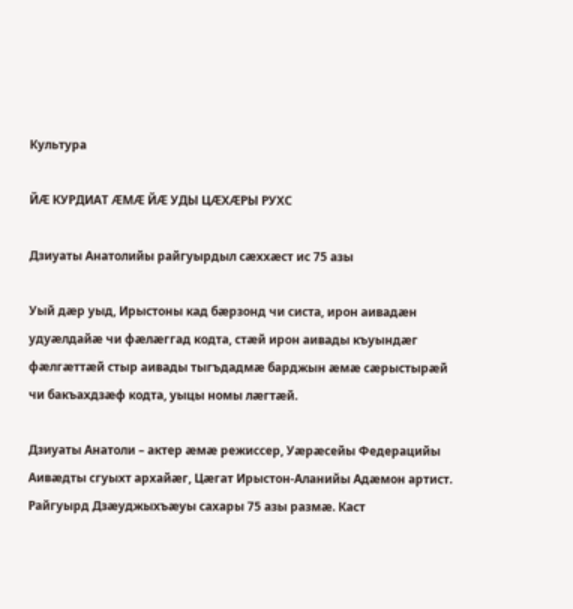Культура

ЙÆ КУРДИАТ ÆМÆ ЙÆ УДЫ ЦÆХÆРЫ РУХС

Дзиуаты Анатолийы райгуырдыл сæххæст ис 75 азы

Уый дæр уыд, Ирыстоны кад бæрзонд чи систа, ирон аивадæн удуæлдайæ чи фæлæггад кодта, стæй ирон аивады къуындæг фæлгæттæй стыр аивады тыгъдадмæ барджын æмæ сæрыстырæй чи бакъахдзæф кодта, уыцы номы лæгтæй.

Дзиуаты Анатоли – актер æмæ режиссер, Уæрæсейы Федерацийы Аивæдты сгуыхт архайæг, Цæгат Ирыстон-Аланийы Адæмон артист. Райгуырд Дзæуджыхъæуы сахары 75 азы размæ. Каст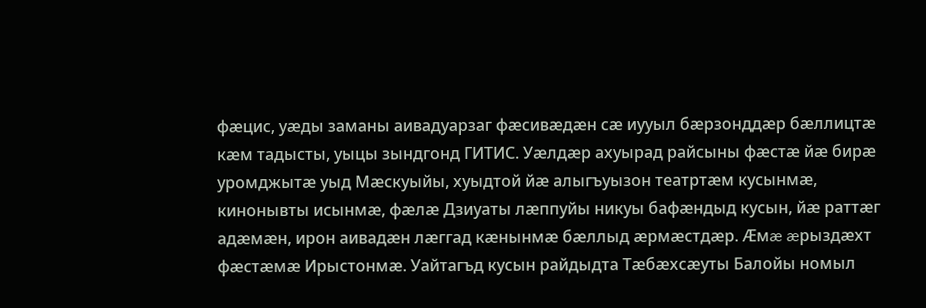фæцис, уæды заманы аивадуарзаг фæсивæдæн сæ иууыл бæрзонддæр бæллицтæ кæм тадысты, уыцы зындгонд ГИТИС. Уæлдæр ахуырад райсыны фæстæ йæ бирæ уромджытæ уыд Мæскуыйы, хуыдтой йæ алыгъуызон театртæм кусынмæ, кинонывты исынмæ, фæлæ Дзиуаты лæппуйы никуы бафæндыд кусын, йæ раттæг адæмæн, ирон аивадæн лæггад кæнынмæ бæллыд æрмæстдæр. Æмæ æрыздæхт фæстæмæ Ирыстонмæ. Уайтагъд кусын райдыдта Тæбæхсæуты Балойы номыл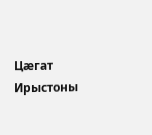Цæгат Ирыстоны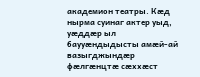академион театры. Кæд нырма суинаг актер уыд, уæддæр ыл баууæндыдысты амæй-ай вазыгджындæр фæлгæнцтæ сæххæст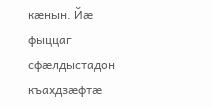кæнын. Йæ фыццаг сфæлдыстадон къахдзæфтæ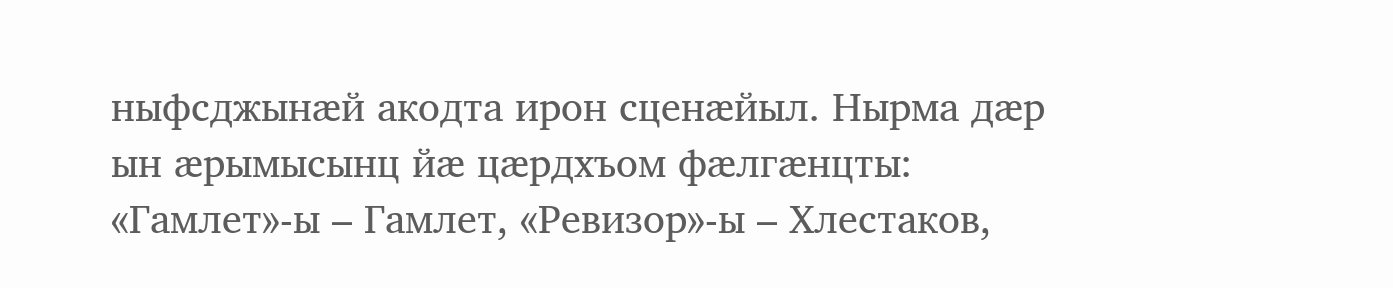ныфсджынæй акодта ирон сценæйыл. Нырма дæр ын æрымысынц йæ цæрдхъом фæлгæнцты: «Гамлет»-ы – Гамлет, «Ревизор»-ы – Хлестаков,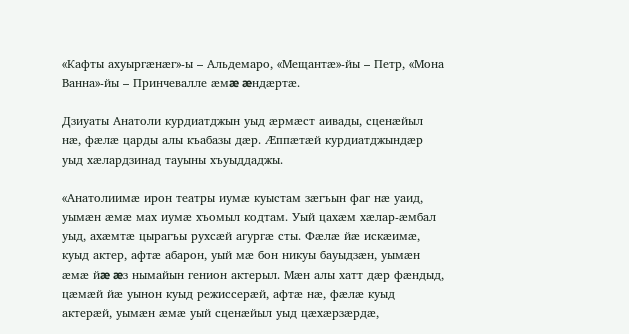«Кафты ахуыргæнæг»-ы – Альдемаро, «Мещантæ»-йы – Петр, «Мона Ванна»-йы – Принчевалле æмæ æндæртæ.

Дзиуаты Анатоли курдиатджын уыд æрмæст аивады, сценæйыл нæ, фæлæ царды алы къабазы дæр. Æппæтæй курдиатджындæр уыд хæлардзинад тауыны хъуыддаджы.

«Анатолиимæ ирон театры иумæ куыстам зæгъын фаг нæ уаид, уымæн æмæ мах иумæ хъомыл кодтам. Уый цахæм хæлар-æмбал уыд, ахæмтæ цырагъы рухсæй агургæ сты. Фæлæ йæ искæимæ, куыд актер, афтæ абарон, уый мæ бон никуы бауыдзæн, уымæн æмæ йæ æз нымайын генион актерыл. Мæн алы хатт дæр фæндыд, цæмæй йæ уынон куыд режиссерæй, афтæ нæ, фæлæ куыд актерæй, уымæн æмæ уый сценæйыл уыд цæхæрзæрдæ,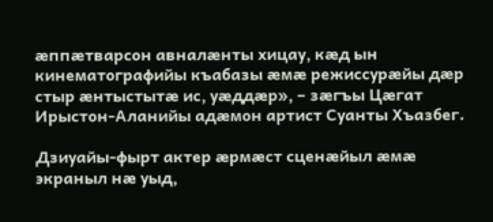æппæтварсон авналæнты хицау, кæд ын кинематографийы къабазы æмæ режиссурæйы дæр стыр æнтыстытæ ис, уæддæр», – зæгъы Цæгат Ирыстон-Аланийы адæмон артист Суанты Хъазбег.

Дзиуайы-фырт актер æрмæст сценæйыл æмæ экраныл нæ уыд,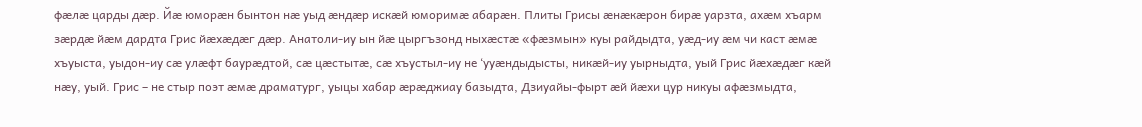фæлæ царды дæр. Йæ юморæн бынтон нæ уыд æндæр искæй юморимæ абарæн. Плиты Грисы æнæкæрон бирæ уарзта, ахæм хъарм зæрдæ йæм дардта Грис йæхæдæг дæр. Анатоли-иу ын йæ цыргъзонд ныхæстæ «фæзмын» куы райдыдта, уæд-иу æм чи каст æмæ хъуыста, уыдон-иу сæ улæфт баурæдтой, сæ цæстытæ, сæ хъустыл-иу не ‘ууæндыдысты, никæй-иу уырныдта, уый Грис йæхæдæг кæй нæу, уый. Грис – не стыр поэт æмæ драматург, уыцы хабар æрæджиау базыдта, Дзиуайы-фырт æй йæхи цур никуы афæзмыдта,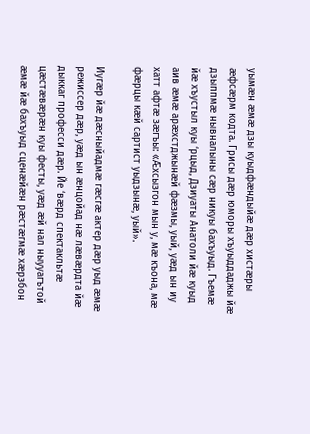уымæн æмæ дзы куыдфæндыйæ дæр хистæры æфсæрм кодта. Грисы дæр юморы хъуыддаджы йæ дзыппмæ нывналыны сæр никуы бахъуыд. Гъемæ йæ хъустыл куы ‘рцыд, Дзиуаты Анатоли йæ куыд аив æмæ арæхстджынæй фæзмы, уый, уæд ын иу хатт афтæ зæгъы: «Æхсызгон мын у, мæ къона, мæ фæрцы кæй сартист уыдзынæ, уый».

Иугæр йæ дæсныйадмæ гæсгæ актер дæр уыд æмæ режиссер дæр, уæд ын æнцойад нæ лæвæрдта йæ дыккаг професси дæр. Йе ‘вæрд спектакльтæ цæстæвæрæн куы фесты, уæд æй нал ныууагътой æмæ йæ бахъуыд сценæйæн рæстæгмæ хæрзбон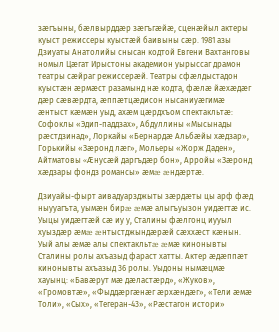зæгъыны, бæлвырддæр зæгъгæйæ, сценæйыл актеры куыст режиссеры куыстæй баивыны сæр. 1981 азы Дзиуаты Анатолийы снысан кодтой Евгени Вахтанговы номыл Цæгат Ирыстоны академион уырыссаг драмон театры сæйраг режиссерæй. Театры сфæлдыстадон куыстæн æрмæст разамынд нæ кодта, фæлæ йæхæдæг дæр сæвæрдта, æппæтцæдисон нысаниуæгимæ æнтыст кæмæн уыд, ахæм цæрдхъом спектакльтæ: Софоклы «Эдип-паддзах», Абдуллины «Мысынады рæстдзинад», Лоркайы «Бернардæ Альбæйы хæдзар», Горькийы «Зæронд лæг», Мольеры «Жорж Даден», Айтматовы «Æнусæй даргъдæр бон», Арройы «Зæронд хæдзары фондз романсы» æмæ æндæртæ.

Дзиуайы-фырт аивадуарзджыты зæрдæты цы арф фæд ныууагъта, уымæн бирæ æмæ алыгъуызон уидæгтæ ис. Уыцы уидæгтæй сæ иу у, Сталины фæлгонц иууыл хуыздæр æмæ æнтыстджындæрæй сæххæст кæнын. Уый алы æмæ алы спектакльтæ æмæ кинонывты Сталины ролы ахъазыд фараст хатты. Актер æдæппæт кинонывты ахъазыд 36 ролы. Уыдоны нымæцмæ хауынц: «Бавæрут мæ дæластæрд», «Жуков», «Громовтæ», «Фыддæргæнæг æрхæндæг», «Тели æмæ Толи», «Сых», «Тегеран-43», «Рæстагон истори»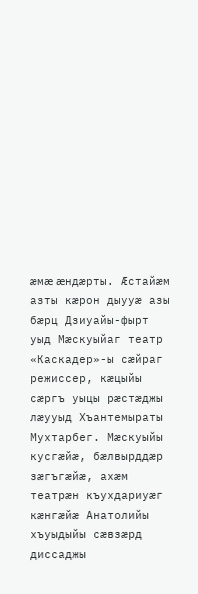æмæ æндæрты. Æстайæм азты кæрон дыууæ азы бæрц Дзиуайы-фырт уыд Мæскуыйаг театр «Каскадер»-ы сæйраг режиссер, кæцыйы сæргъ уыцы рæстæджы лæууыд Хъантемыраты Мухтарбег. Мæскуыйы кусгæйæ, бæлвырддæр зæгъгæйæ, ахæм театрæн къухдариуæг кæнгæйæ Анатолийы хъуыдыйы сæвзæрд диссаджы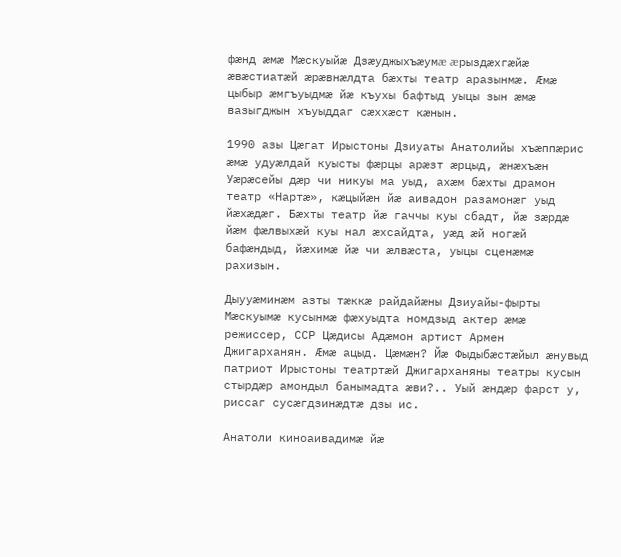фæнд æмæ Мæскуыйæ Дзæуджыхъæумæ æрыздæхгæйæ æвæстиатæй æрæвнæлдта бæхты театр аразынмæ. Æмæ цыбыр æмгъуыдмæ йæ къухы бафтыд уыцы зын æмæ вазыгджын хъуыддаг сæххæст кæнын.

1990 азы Цæгат Ирыстоны Дзиуаты Анатолийы хъæппæрис æмæ удуæлдай куысты фæрцы арæзт æрцыд, æнæхъæн Уæрæсейы дæр чи никуы ма уыд, ахæм бæхты драмон театр «Нартæ», кæцыйæн йæ аивадон разамонæг уыд йæхæдæг. Бæхты театр йæ гаччы куы сбадт, йæ зæрдæ йæм фæлвыхæй куы нал æхсайдта, уæд æй ногæй бафæндыд, йæхимæ йæ чи æлвæста, уыцы сценæмæ рахизын.

Дыууæминæм азты тæккæ райдайæны Дзиуайы-фырты Мæскуымæ кусынмæ фæхуыдта номдзыд актер æмæ режиссер, ССР Цæдисы Адæмон артист Армен Джигарханян. Æмæ ацыд. Цæмæн? Йæ Фыдыбæстæйыл æнувыд патриот Ирыстоны театртæй Джигарханяны театры кусын стырдæр амондыл банымадта æви?.. Уый æндæр фарст у, риссаг сусæгдзинæдтæ дзы ис.

Анатоли киноаивадимæ йæ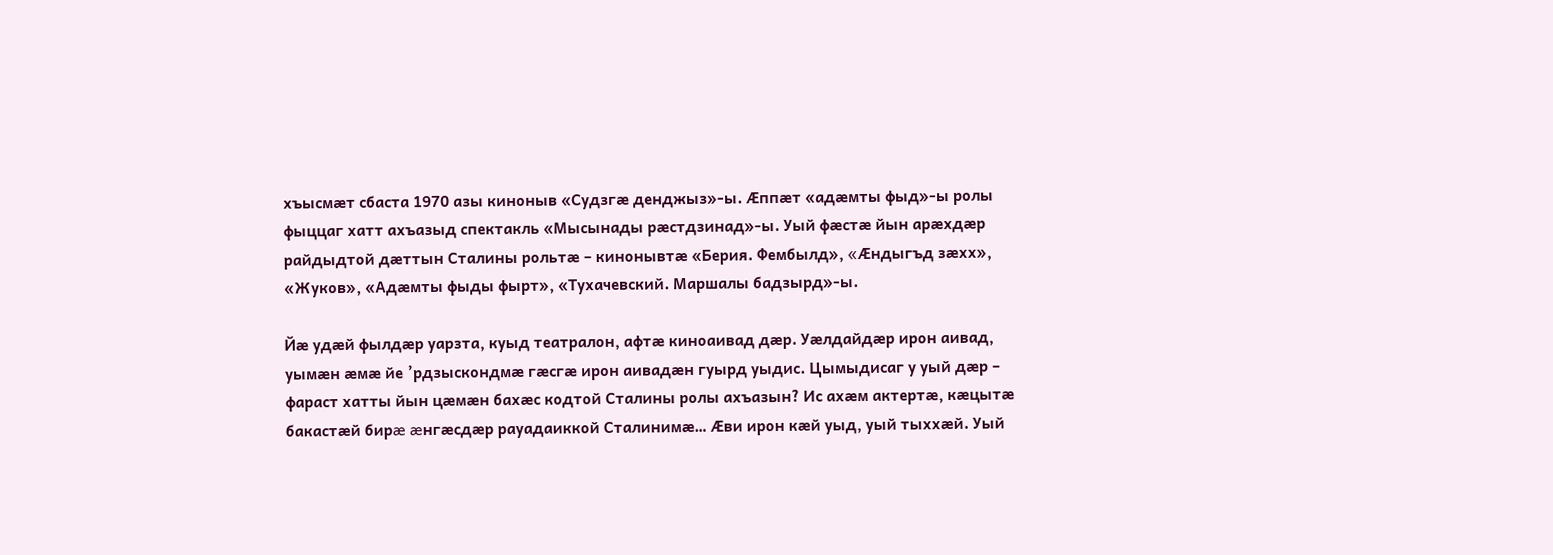хъысмæт сбаста 1970 азы киноныв «Судзгæ денджыз»-ы. Æппæт «адæмты фыд»-ы ролы фыццаг хатт ахъазыд спектакль «Мысынады рæстдзинад»-ы. Уый фæстæ йын арæхдæр райдыдтой дæттын Сталины рольтæ – кинонывтæ «Берия. Фембылд», «Æндыгъд зæхх», «Жуков», «Адæмты фыды фырт», «Тухачевский. Маршалы бадзырд»-ы.

Йæ удæй фылдæр уарзта, куыд театралон, афтæ киноаивад дæр. Уæлдайдæр ирон аивад, уымæн æмæ йе ’рдзыскондмæ гæсгæ ирон аивадæн гуырд уыдис. Цымыдисаг у уый дæр – фараст хатты йын цæмæн бахæс кодтой Сталины ролы ахъазын? Ис ахæм актертæ, кæцытæ бакастæй бирæ æнгæсдæр рауадаиккой Сталинимæ… Æви ирон кæй уыд, уый тыххæй. Уый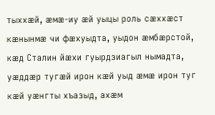тыххæй, æмæ-иу æй уыцы роль сæххæст кæнынмæ чи фæхуыдта, уыдон æмбæрстой, кæд Сталин йæхи гуырдзиагыл нымадта, уæддæр тугæй ирон кæй уыд æмæ ирон туг кæй уæнгты хъазыд, ахæм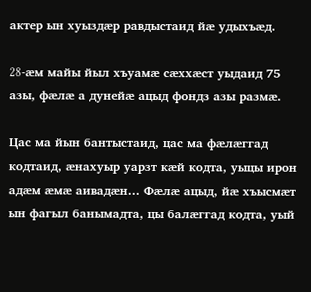актер ын хуыздæр равдыстаид йæ удыхъæд.

28-æм майы йыл хъуамæ сæххæст уыдаид 75 азы, фæлæ а дунейæ ацыд фондз азы размæ.

Цас ма йын бантыстаид, цас ма фæлæггад кодтаид, æнахуыр уарзт кæй кодта, уыцы ирон адæм æмæ аивадæн… Фæлæ ацыд, йæ хъысмæт ын фагыл банымадта, цы балæггад кодта, уый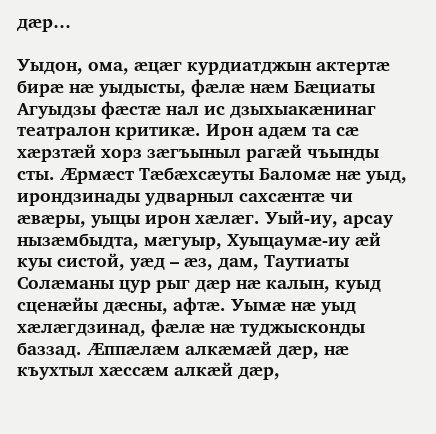дæр…

Уыдон, ома, æцæг курдиатджын актертæ бирæ нæ уыдысты, фæлæ нæм Бæциаты Агуыдзы фæстæ нал ис дзыхыакæнинаг театралон критикæ. Ирон адæм та сæ хæрзтæй хорз зæгъыныл рагæй чъынды сты. Æрмæст Тæбæхсæуты Баломæ нæ уыд, ирондзинады удварныл сахсæнтæ чи æвæры, уыцы ирон хæлæг. Уый-иу, арсау нызæмбыдта, мæгуыр, Хуыцаумæ-иу æй куы систой, уæд – æз, дам, Таутиаты Солæманы цур рыг дæр нæ калын, куыд сценæйы дæсны, афтæ. Уымæ нæ уыд хæлæгдзинад, фæлæ нæ туджысконды баззад. Æппæлæм алкæмæй дæр, нæ къухтыл хæссæм алкæй дæр,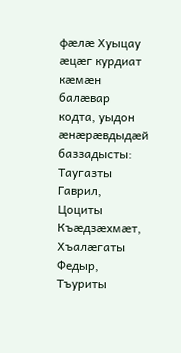фæлæ Хуыцау æцæг курдиат кæмæн балæвар кодта, уыдон æнæрæвдыдæй баззадысты: Таугазты Гаврил, Цоциты Къæдзæхмæт, Хъалæгаты Федыр, Тъуриты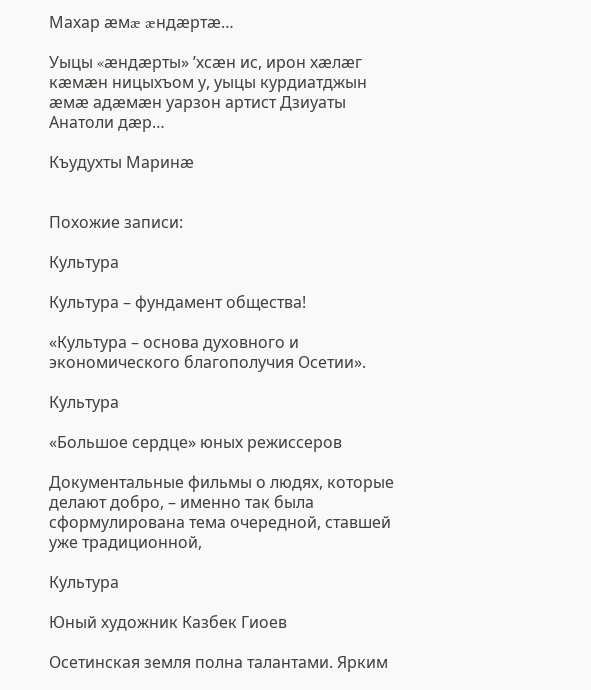Махар æмæ æндæртæ…

Уыцы «æндæрты» ’хсæн ис, ирон хæлæг кæмæн ницыхъом у, уыцы курдиатджын æмæ адæмæн уарзон артист Дзиуаты Анатоли дæр…

Къудухты Маринæ


Похожие записи:

Культура

Культура – фундамент общества!

«Культура – основа духовного и экономического благополучия Осетии».

Культура

«Большое сердце» юных режиссеров

Документальные фильмы о людях, которые делают добро, – именно так была сформулирована тема очередной, ставшей уже традиционной,

Культура

Юный художник Казбек Гиоев

Осетинская земля полна талантами. Ярким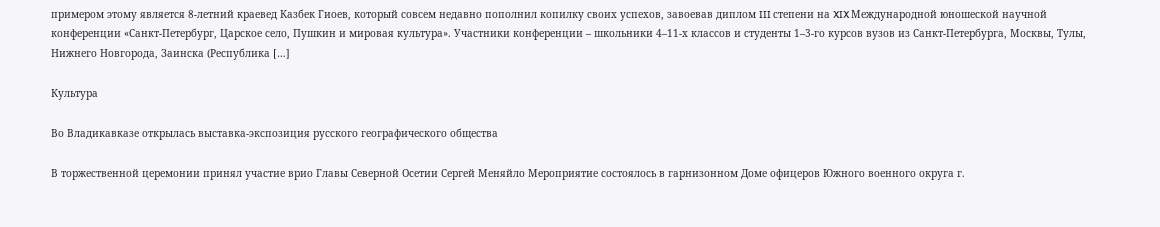примером этому является 8-летний краевед Казбек Гиоев, который совсем недавно пополнил копилку своих успехов, завоевав диплом III степени на XIX Международной юношеской научной конференции «Санкт-Петербург, Царское село, Пушкин и мировая культура». Участники конференции – школьники 4–11-х классов и студенты 1–3-го курсов вузов из Санкт-Петербурга, Москвы, Тулы, Нижнего Новгорода, Заинска (Республика […]

Культура

Во Владикавказе открылась выставка-экспозиция русского географического общества

В торжественной церемонии принял участие врио Главы Северной Осетии Сергей Меняйло Мероприятие состоялось в гарнизонном Доме офицеров Южного военного округа г.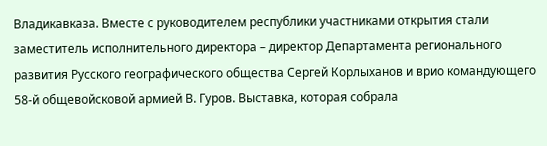Владикавказа. Вместе с руководителем республики участниками открытия стали заместитель исполнительного директора – директор Департамента регионального развития Русского географического общества Сергей Корлыханов и врио командующего 58-й общевойсковой армией В. Гуров. Выставка, которая собрала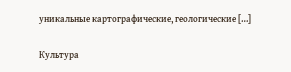уникальные картографические, геологические […]

Культура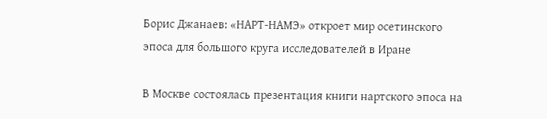Борис Джанаев: «НАРТ-НАМЭ» откроет мир осетинского эпоса для большого круга исследователей в Иране

В Москве состоялась презентация книги нартского эпоса на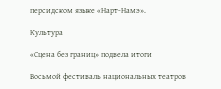персидском языке «Нарт-Намэ».

Культура

«Сцена без границ» подвела итоги

Восьмой фестиваль национальных театров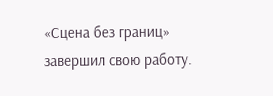«Сцена без границ» завершил свою работу.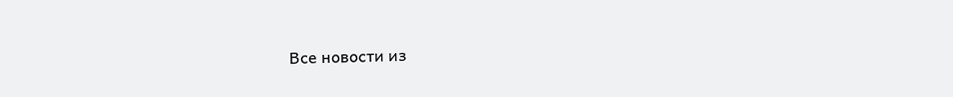Все новости из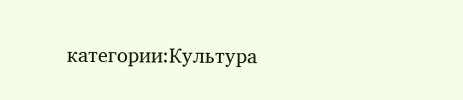категории:Культура